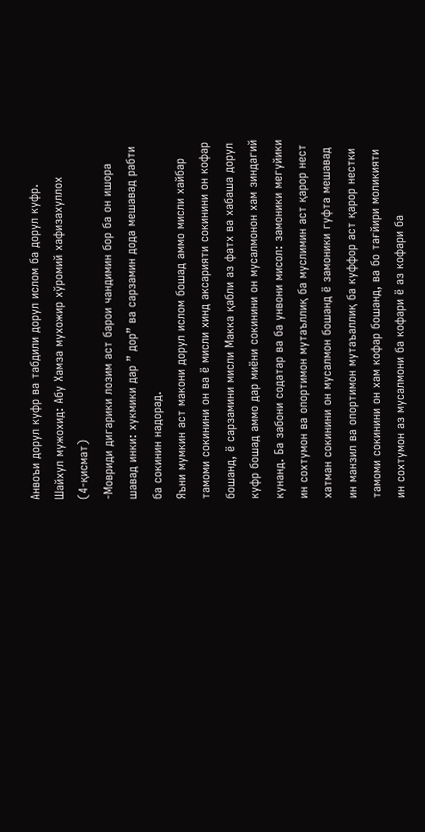Анвоъи дорул куфр ва табдили дорул ислом ба дорул куфр.
Шайхул мужохид: Абу Хамза мухожир хўромий хафизахуллох
(4-қисмат)
-Мовриди дигарики лозим аст барои чандимин бор ба он ишора шавад инки: хукмики дар ” дор” ва сарзамин дода мешавад рабти ба сокинин надорад.
Яъни мумкин аст макони дорул ислом бошад аммо мисли хайбар тамоми сокинини он ва ё мисли хинд аксарияти сокинини он кофар бошанд, ё сарзамини мисли Макка қабли аз фатх ва хабаша дорул куфр бошад аммо дар миёни сокинини он мусалмонон хам зиндагий кунанд. Ба забони содатар ва ба унвони мисол: замоники мегуйики ин сохтумон ва опортимон мутаъллиқ ба муслимин аст қарор нест хатман сокинини он мусалмон бошанд ё замоники гуфта мешавад ин манзил ва опортимон мутаъаллиқ ба куффор аст қарор нестки тамоми сокинини он хам кофар бошанд, ва бо тағйири моликияти ин сохтумон аз мусалмони ба кофари ё аз кофари ба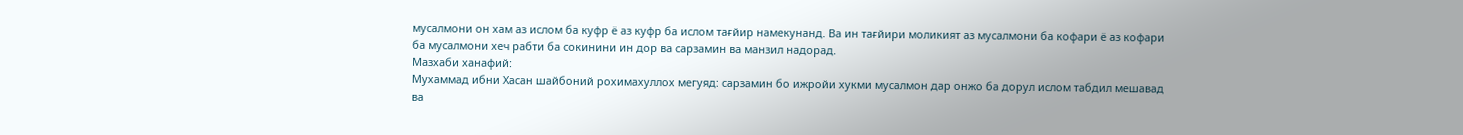мусалмони он хам аз ислом ба куфр ё аз куфр ба ислом тағйир намекунанд. Ва ин тағйири моликият аз мусалмони ба кофари ё аз кофари ба мусалмони хеч рабти ба сокинини ин дор ва сарзамин ва манзил надорад.
Мазхаби ханафий:
Мухаммад ибни Хасан шайбоний рохимахуллох мегуяд: сарзамин бо ижройи хукми мусалмон дар онжо ба дорул ислом табдил мешавад ва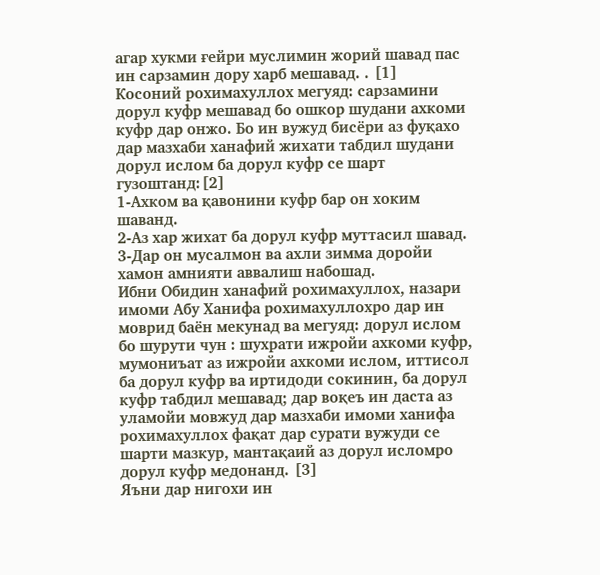агар хукми ғейри муслимин жорий шавад пас ин сарзамин дору харб мешавад. . [1]
Косоний рохимахуллох мегуяд: сарзамини дорул куфр мешавад бо ошкор шудани ахкоми куфр дар онжо. Бо ин вужуд бисёри аз фуқахо дар мазхаби ханафий жихати табдил шудани дорул ислом ба дорул куфр се шарт гузоштанд:[2]
1-Ахком ва қавонини куфр бар он хоким шаванд.
2-Аз хар жихат ба дорул куфр муттасил шавад.
3-Дар он мусалмон ва ахли зимма доройи хамон амнияти аввалиш набошад.
Ибни Обидин ханафий рохимахуллох, назари имоми Абу Ханифа рохимахуллохро дар ин моврид баён мекунад ва мегуяд: дорул ислом бо шурути чун : шухрати ижройи ахкоми куфр, мумониъат аз ижройи ахкоми ислом, иттисол ба дорул куфр ва иртидоди сокинин, ба дорул куфр табдил мешавад; дар воқеъ ин даста аз уламойи мовжуд дар мазхаби имоми ханифа рохимахуллох фақат дар сурати вужуди се шарти мазкур, мантақаий аз дорул исломро дорул куфр медонанд. [3]
Яъни дар нигохи ин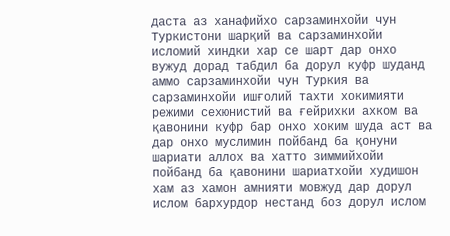даста аз ханафийхо сарзаминхойи чун Туркистони шарқий ва сарзаминхойи исломий хиндки хар се шарт дар онхо вужуд дорад табдил ба дорул куфр шуданд аммо сарзаминхойи чун Туркия ва сарзаминхойи ишғолий тахти хокимияти режими сехюнистий ва ғейрихки ахком ва қавонини куфр бар онхо хоким шуда аст ва дар онхо муслимин пойбанд ба қонуни шариати аллох ва хатто зиммийхойи пойбанд ба қавонини шариатхойи худишон хам аз хамон амнияти мовжуд дар дорул ислом бархурдор нестанд боз дорул ислом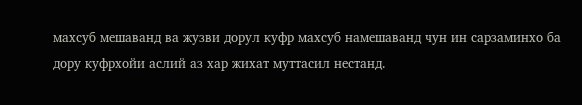махсуб мешаванд ва жузви дорул куфр махсуб намешаванд чун ин сарзаминхо ба дору куфрхойи аслий аз хар жихат муттасил нестанд.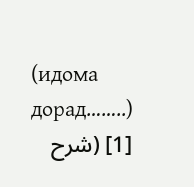(идома дорад……..)
[1] (شرح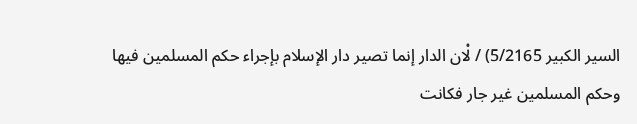السير الکبير 5/2165) / لْان الدار إنما تصير دار الإسلام بإجراء حکم المسلمين فيها وحکم المسلمين غير جار فکانت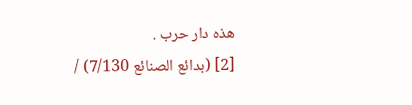هذه دار حرب .
[2] (بدائع الصنائع 7/130) /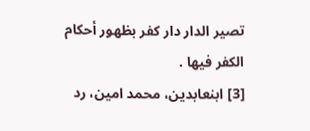تصير الدار دار كفر بظهور أحکام الکفر فيها .
[3] ابنعابدين، محمد امین، رد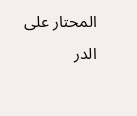المحتار على الدر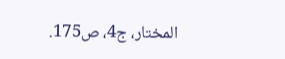المختار، ج4، ص175.